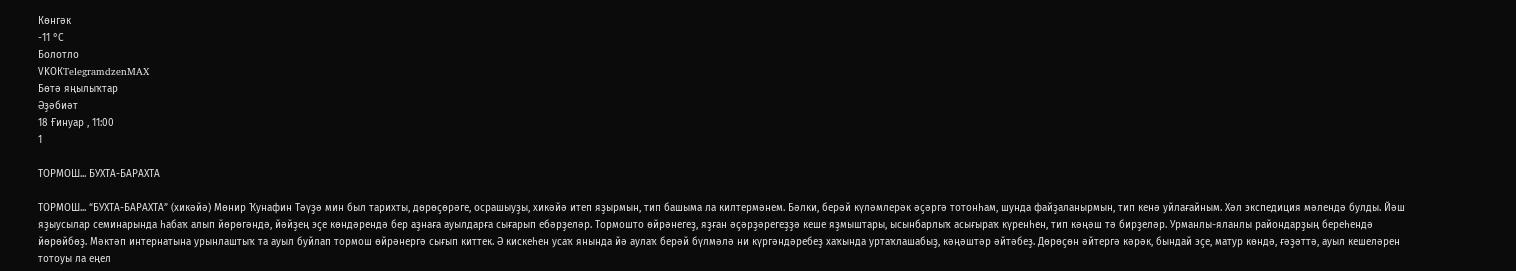Көнгәк
-11 °С
Болотло
VKОКTelegramdzenMAX
Бөтә яңылыҡтар
Әҙәбиәт
18 Ғинуар , 11:00
1

ТОРМОШ... БУХТА-БАРАХТА

ТОРМОШ... “БУХТА-БАРАХТА” (хикәйә) Мөнир Ҡунафин Тәүҙә мин был тарихты, дөрөҫөрәге, осрашыуҙы, хикәйә итеп яҙырмын, тип башыма ла килтермәнем. Бәлки, берәй күләмлерәк әҫәргә тотонһам, шунда файҙаланырмын, тип кенә уйлағайным. Хәл экспедиция мәлендә булды. Йәш яҙыусылар семинарында һабаҡ алып йөрөгәндә, йәйҙең эҫе көндәрендә бер аҙнаға ауылдарға сығарып ебәрҙеләр. Тормошто өйрәнегеҙ, яҙған әҫәрҙәрегеҙҙә кеше яҙмыштары, ысынбарлыҡ асығыраҡ күренһен, тип кәңәш тә бирҙеләр. Урманлы-яланлы райондарҙың береһендә йөрөйбөҙ. Мәктәп интернатына урынлаштыҡ та ауыл буйлап тормош өйрәнергә сығып киттек. Ә кискеһен усаҡ янында йә аулаҡ берәй бүлмәлә ни күргәндәребеҙ хаҡында уртаҡлашабыҙ, кәңәштәр әйтәбеҙ. Дөрөҫөн әйтергә кәрәк, бындай эҫе, матур көндә, ғәҙәттә, ауыл кешеләрен тотоуы ла еңел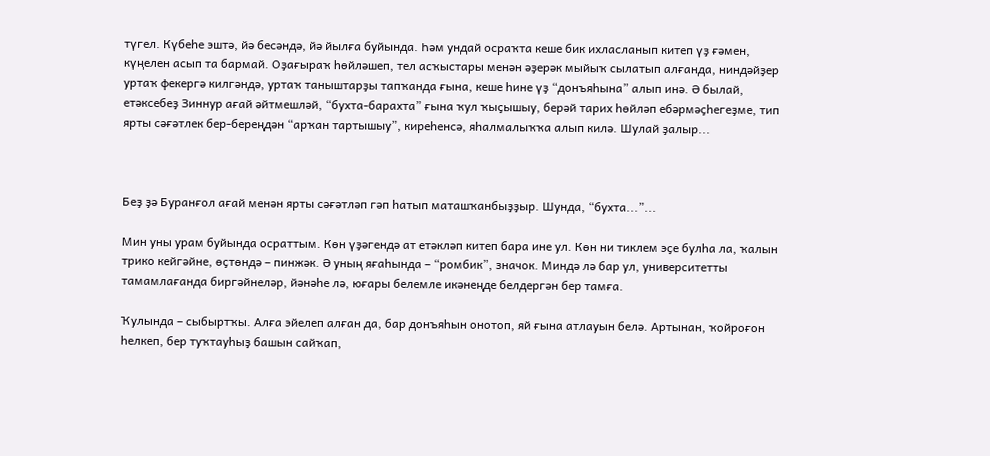түгел. Күбеһе эштә, йә бесәндә, йә йылға буйында. Һәм ундай осраҡта кеше бик ихласланып китеп үҙ ғәмен, күңелен асып та бармай. Оҙағыраҡ һөйләшеп, тел асҡыстары менән әҙерәк мыйыҡ сылатып алғанда, ниндәйҙер уртаҡ фекергә килгәндә, уртаҡ таныштарҙы тапҡанда ғына, кеше һине үҙ “донъяһына” алып инә. Ә былай, етәксебеҙ Зиннур ағай әйтмешләй, “бухта-барахта” ғына ҡул ҡыҫышыу, берәй тарих һөйләп ебәрмәҫһегеҙме, тип ярты сәғәтлек бер-береңдән “арҡан тартышыу”, киреһенсә, яһалмалыҡҡа алып килә. Шулай ҙалыр...



Беҙ ҙә Буранғол ағай менән ярты сәғәтләп гәп һатып маташҡанбыҙҙыр. Шунда, “бухта...”...

Мин уны урам буйында осраттым. Көн үҙәгендә ат етәкләп китеп бара ине ул. Көн ни тиклем эҫе булһа ла, ҡалын трико кейгәйне, өҫтөндә – пинжәк. Ә уның яғаһында – “ромбик”, значок. Миндә лә бар ул, университетты тамамлағанда биргәйнеләр, йәнәһе лә, юғары белемле икәнеңде белдергән бер тамға.

Ҡулында – сыбыртҡы. Алға эйелеп алған да, бар донъяһын онотоп, яй ғына атлауын белә. Артынан, ҡойроғон һелкеп, бер туҡтауһыҙ башын сайҡап,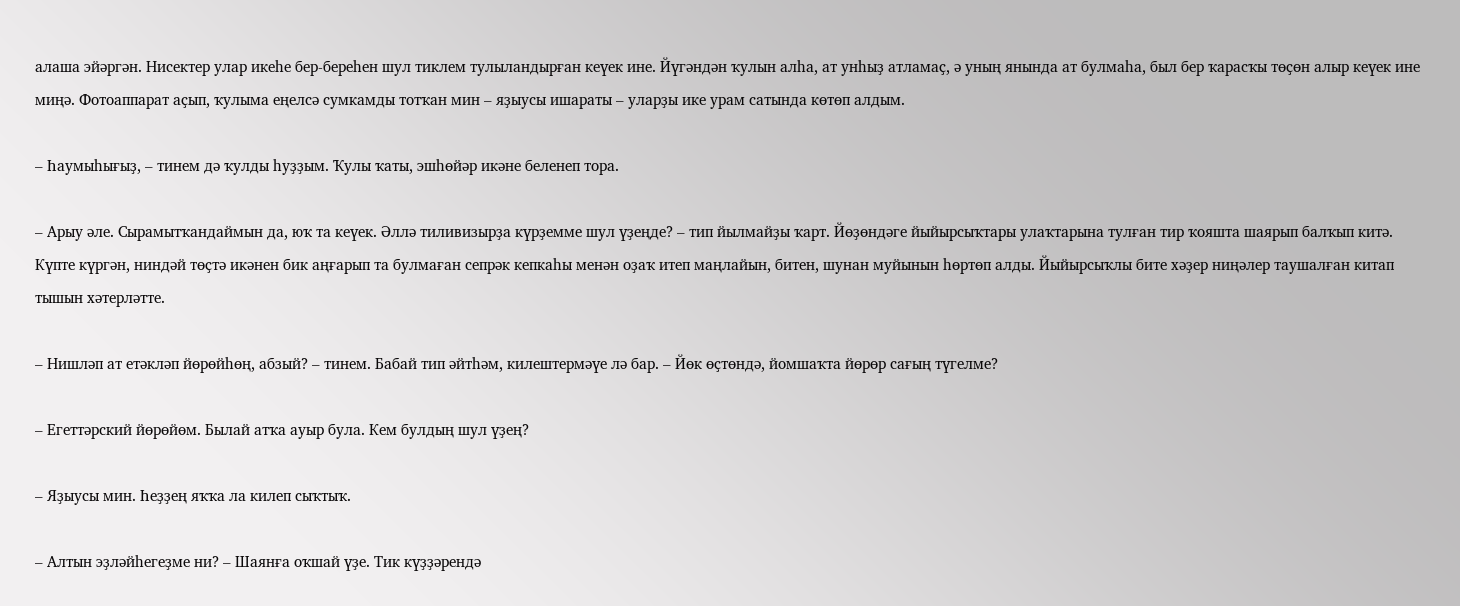алаша эйәргән. Нисектер улар икеһе бер-береһен шул тиклем тулыландырған кеүек ине. Йүгәндән ҡулын алһа, ат унһыҙ атламаҫ, ә уның янында ат булмаһа, был бер ҡарасҡы төҫөн алыр кеүек ине миңә. Фотоаппарат аҫып, ҡулыма еңелсә сумкамды тотҡан мин – яҙыусы ишараты – уларҙы ике урам сатында көтөп алдым.

– Һаумыһығыҙ, – тинем дә ҡулды һуҙҙым. Ҡулы ҡаты, эшһөйәр икәне беленеп тора.

– Арыу әле. Сырамытҡандаймын да, юҡ та кеүек. Әллә тиливизырҙа күрҙемме шул үҙеңде? – тип йылмайҙы ҡарт. Йөҙөндәге йыйырсыҡтары улаҡтарына тулған тир ҡояшта шаярып балҡып китә. Күпте күргән, ниндәй төҫтә икәнен бик аңғарып та булмаған сепрәк кепкаһы менән оҙаҡ итеп маңлайын, битен, шунан муйынын һөртөп алды. Йыйырсыҡлы бите хәҙер ниңәлер таушалған китап тышын хәтерләтте.

– Нишләп ат етәкләп йөрөйһөң, абзый? – тинем. Бабай тип әйтһәм, килештермәүе лә бар. – Йөк өҫтөндә, йомшаҡта йөрөр сағың түгелме?

– Егеттәрский йөрөйөм. Былай атҡа ауыр була. Кем булдың шул үҙең?

– Яҙыусы мин. Һеҙҙең яҡҡа ла килеп сыҡтыҡ.

– Алтын эҙләйһегеҙме ни? – Шаянға оҡшай үҙе. Тик күҙҙәрендә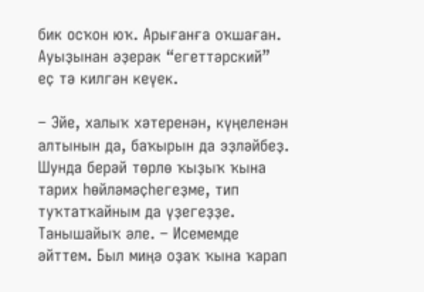бик осҡон юҡ. Арығанға оҡшаған. Ауыҙынан әҙерәк “егеттәрский” еҫ тә килгән кеүек.

– Эйе, халыҡ хәтеренән, күңеленән алтынын да, баҡырын да эҙләйбеҙ. Шунда берәй төрлө ҡыҙыҡ ҡына тарих һөйләмәҫһегеҙме, тип туҡтатҡайным да үҙегеҙҙе. Танышайыҡ әле. – Исемемде әйттем. Был миңә оҙаҡ ҡына ҡарап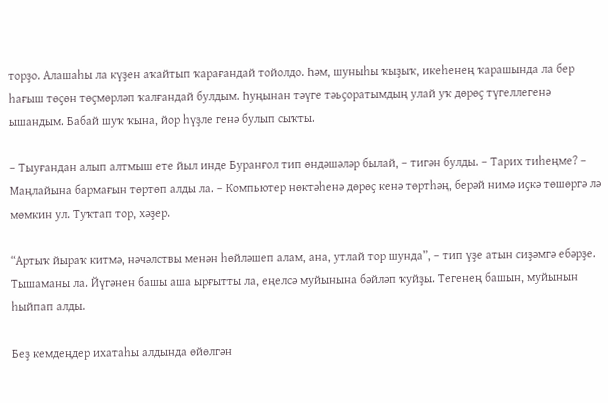торҙо. Алашаһы ла күҙен аҡайтып ҡарағандай тойолдо. Һәм, шуныһы ҡыҙыҡ, икеһенең ҡарашында ла бер һағыш төҫөн төҫмөрләп ҡалғандай булдым. Һуңынан тәүге тәьҫоратымдың улай уҡ дөрөҫ түгеллегенә ышандым. Бабай шуҡ ҡына, йор һүҙле генә булып сыҡты.

– Тыуғандан алып алтмыш ете йыл инде Буранғол тип өндәшәләр былай, – тигән булды. – Тарих тиһеңме? – Маңлайына бармағын төртөп алды ла. – Компьютер нөктәһенә дөрөҫ кенә төртһәң, берәй нимә иҫкә төшөргә лә мөмкин ул. Туҡтап тор, хәҙер.

“Артыҡ йыраҡ китмә, нәчәлствы менән һөйләшеп алам, ана, утлай тор шунда”, – тип үҙе атын сиҙәмгә ебәрҙе. Тышаманы ла. Йүгәнен башы аша ырғытты ла, еңелсә муйынына бәйләп ҡуйҙы. Тегенең башын, муйынын һыйпап алды.

Беҙ кемдеңдер ихатаһы алдында өйөлгән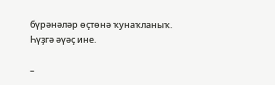бүрәнәләр өҫтөнә ҡунаҡланыҡ. Һүҙгә әүәҫ ине.

–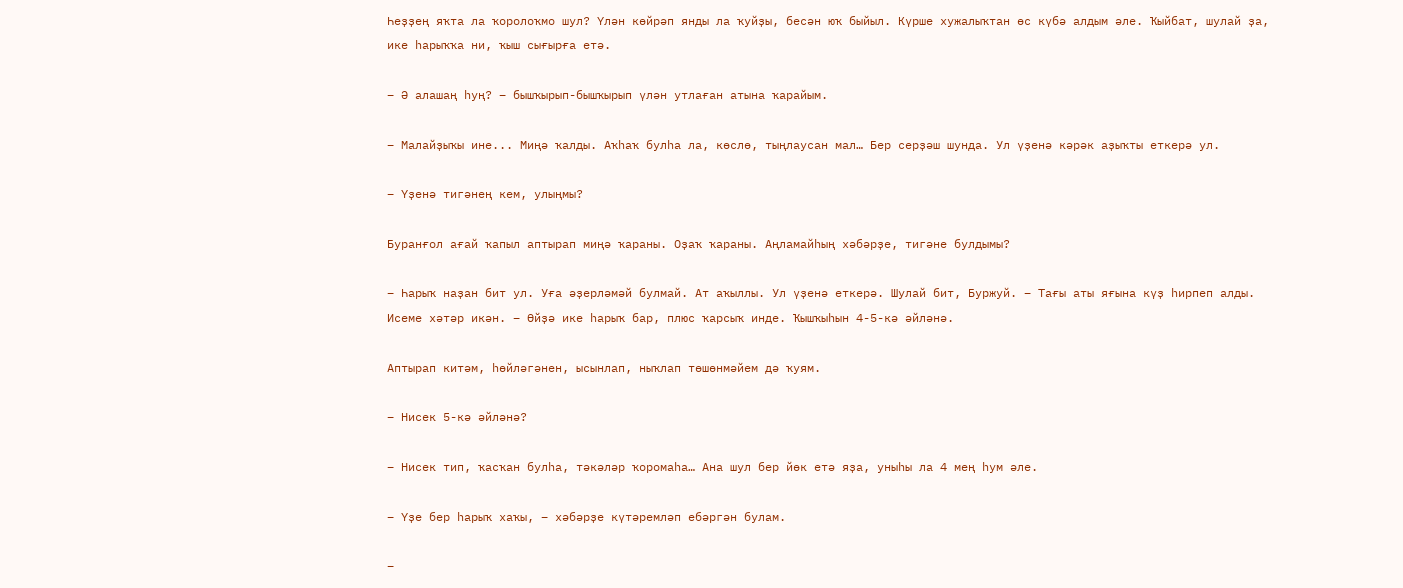Һеҙҙең яҡта ла ҡоролоҡмо шул? Үлән көйрәп янды ла ҡуйҙы, бесән юҡ быйыл. Күрше хужалыҡтан өс күбә алдым әле. Ҡыйбат, шулай ҙа, ике һарыҡҡа ни, ҡыш сығырға етә.

– Ә алашаң һуң? – бышҡырып-бышҡырып үлән утлаған атына ҡарайым.

– Малайҙыҡы ине... Миңә ҡалды. Аҡһаҡ булһа ла, көслө, тыңлаусан мал… Бер серҙәш шунда. Ул үҙенә кәрәк аҙыҡты еткерә ул.

– Үҙенә тигәнең кем, улыңмы?

Буранғол ағай ҡапыл аптырап миңә ҡараны. Оҙаҡ ҡараны. Аңламайһың хәбәрҙе, тигәне булдымы?

– Һарыҡ наҙан бит ул. Уға әҙерләмәй булмай. Ат аҡыллы. Ул үҙенә еткерә. Шулай бит, Буржуй. – Тағы аты яғына күҙ һирпеп алды. Исеме хәтәр икән. – Өйҙә ике һарыҡ бар, плюс ҡарсыҡ инде. Ҡышҡыһын 4-5-кә әйләнә.

Аптырап китәм, һөйләгәнен, ысынлап, ныҡлап төшөнмәйем дә ҡуям.

– Нисек 5-кә әйләнә?

– Нисек тип, ҡасҡан булһа, тәкәләр ҡоромаһа… Ана шул бер йөк етә яҙа, уныһы ла 4 мең һум әле.

– Үҙе бер һарыҡ хаҡы, – хәбәрҙе күтәремләп ебәргән булам.

–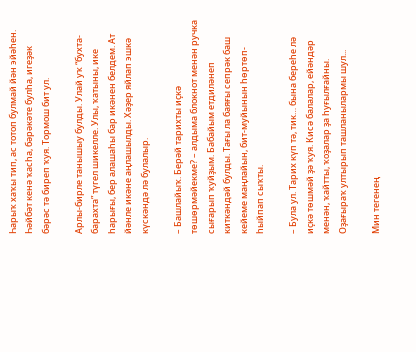Һарыҡ хаҡы тип, ас тотоп булмай йән эйәһен. Һәйбәт кенә ҡасһа, бәрәкәте булһа, игеҙәк бәрәс тә биреп ҡуя. Тормош бит ул.

Арлы-бирле танышыу булды. Улай уҡ “бухта-барахта” түгел шикелле. Улы, ҡатыны, ике һарығы, бер алашаһы бар икәнен белдем. Ат йәнле икәне аңлашылды. Хәҙер яйлап эшкә күскәндә лә булалыр.

– Башлайыҡ. Берәй тарихты иҫкә төшөрмәйекме? – алдыма блокнот менән ручка сығарып ҡуйҙым. Бабайым етдиләнеп киткәндәй булды. Тағы ла баяғы сепрәк баш кейеме маңлайын, бит-муйынын һөртөп-һыйпап сыҡты.

– Була ул. Тарих күп тә, тик… бына береһе лә иҫкә төшмәй ҙә ҡуя. Кисә балалар, ейәндәр менән, ҡайтты, ҡоҙалар ҙа һуғылғайны. Оҙағыраҡ ултырып ташланылармы шул...

Мин тегенең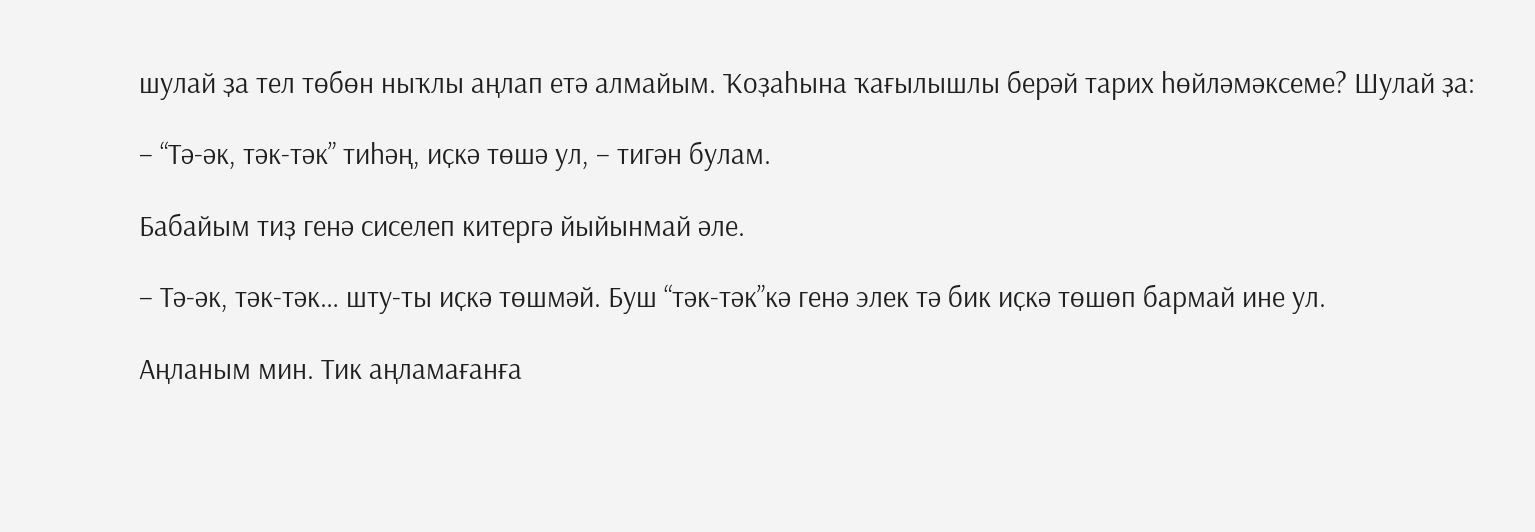шулай ҙа тел төбөн ныҡлы аңлап етә алмайым. Ҡоҙаһына ҡағылышлы берәй тарих һөйләмәксеме? Шулай ҙа:

– “Тә-әк, тәк-тәк” тиһәң, иҫкә төшә ул, – тигән булам.

Бабайым тиҙ генә сиселеп китергә йыйынмай әле.

– Тә-әк, тәк-тәк… шту-ты иҫкә төшмәй. Буш “тәк-тәк”кә генә элек тә бик иҫкә төшөп бармай ине ул.

Аңланым мин. Тик аңламағанға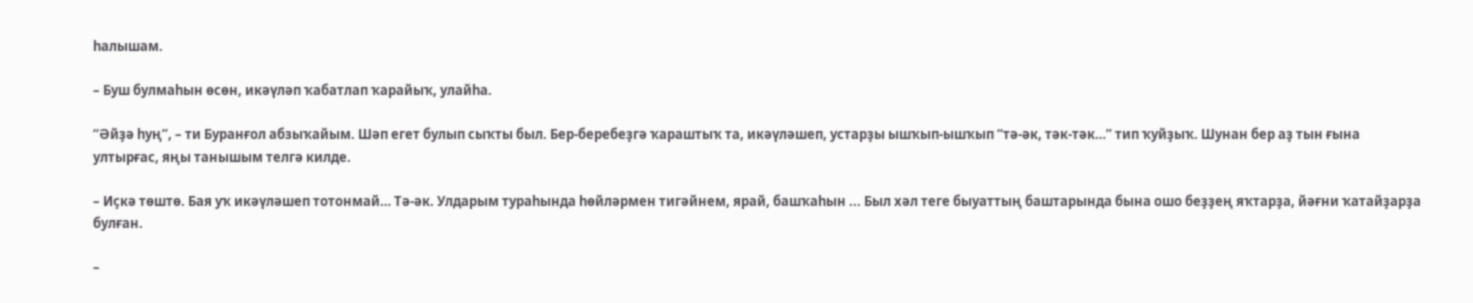һалышам.

– Буш булмаһын өсөн, икәүләп ҡабатлап ҡарайыҡ, улайһа.

“Әйҙә һуң”, – ти Буранғол абзыҡайым. Шәп егет булып сыҡты был. Бер-беребеҙгә ҡараштыҡ та, икәүләшеп, устарҙы ышҡып-ышҡып “тә-әк, тәк-тәк…” тип ҡуйҙыҡ. Шунан бер аҙ тын ғына ултырғас, яңы танышым телгә килде.

– Иҫкә төштө. Бая уҡ икәүләшеп тотонмай… Тә-әк. Улдарым тураһында һөйләрмен тигәйнем, ярай, башҡаһын ... Был хәл теге быуаттың баштарында бына ошо беҙҙең яҡтарҙа, йәғни ҡатайҙарҙа булған.

–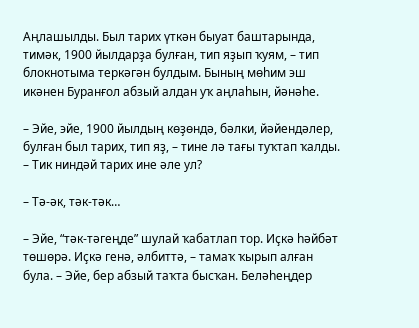Аңлашылды. Был тарих үткән быуат баштарында, тимәк, 1900 йылдарҙа булған, тип яҙып ҡуям, – тип блокнотыма теркәгән булдым. Бының мөһим эш икәнен Буранғол абзый алдан уҡ аңлаһын, йәнәһе.

– Эйе, эйе, 1900 йылдың көҙөндә, бәлки, йәйендәлер, булған был тарих, тип яҙ, – тине лә тағы туҡтап ҡалды. – Тик ниндәй тарих ине әле ул?

– Тә-әк, тәк-тәк…

– Эйе, “тәк-тәгеңде” шулай ҡабатлап тор. Иҫкә һәйбәт төшөрә. Иҫкә генә, әлбиттә, – тамаҡ ҡырып алған була. – Эйе, бер абзый таҡта бысҡан. Беләһеңдер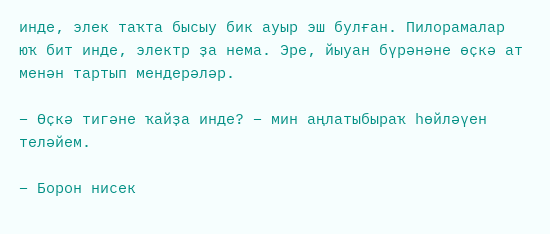инде, элек таҡта бысыу бик ауыр эш булған. Пилорамалар юҡ бит инде, электр ҙа нема. Эре, йыуан бүрәнәне өҫкә ат менән тартып мендерәләр.

– Өҫкә тигәне ҡайҙа инде? – мин аңлатыбыраҡ һөйләүен теләйем.

– Борон нисек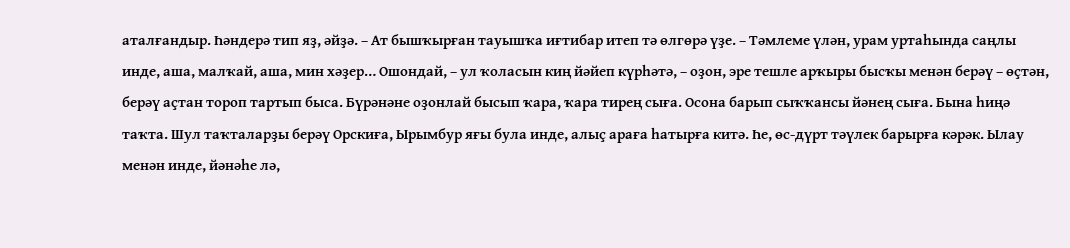аталғандыр. Һәндерә тип яҙ, әйҙә. – Ат бышҡырған тауышҡа иғтибар итеп тә өлгөрә үҙе. – Тәмлеме үлән, урам уртаһында саңлы инде, аша, малҡай, аша, мин хәҙер… Ошондай, – ул ҡоласын киң йәйеп күрһәтә, – оҙон, эре тешле арҡыры бысҡы менән берәү – өҫтән, берәү аҫтан тороп тартып быса. Бүрәнәне оҙонлай бысып ҡара, ҡара тирең сыға. Осона барып сыҡҡансы йәнең сыға. Бына һиңә таҡта. Шул таҡталарҙы берәү Орскиға, Ырымбур яғы була инде, алыҫ араға һатырға китә. Һе, өс-дүрт тәүлек барырға кәрәк. Ылау менән инде, йәнәһе лә,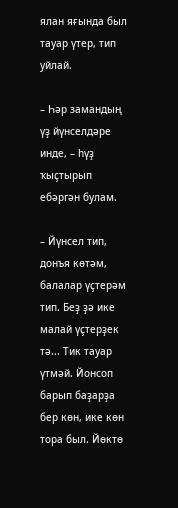ялан яғында был тауар үтер, тип уйлай.

– Һәр замандың үҙ йүнселдәре инде, – һүҙ ҡыҫтырып ебәргән булам.

– Йүнсел тип, донъя көтәм, балалар үҫтерәм тип. Беҙ ҙә ике малай үҫтерҙек тә... Тик тауар үтмәй. Йонсоп барып баҙарҙа бер көн, ике көн тора был. Йөктө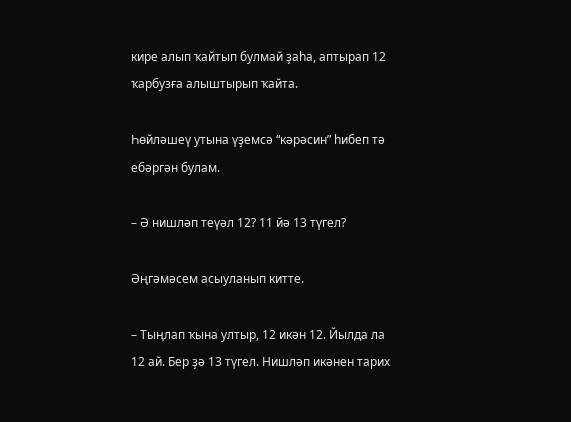кире алып ҡайтып булмай ҙаһа, аптырап 12 ҡарбузға алыштырып ҡайта.

Һөйләшеү утына үҙемсә “кәрәсин” һибеп тә ебәргән булам.

– Ә нишләп теүәл 12? 11 йә 13 түгел?

Әңгәмәсем асыуланып китте.

– Тыңлап ҡына ултыр, 12 икән 12. Йылда ла 12 ай. Бер ҙә 13 түгел. Нишләп икәнен тарих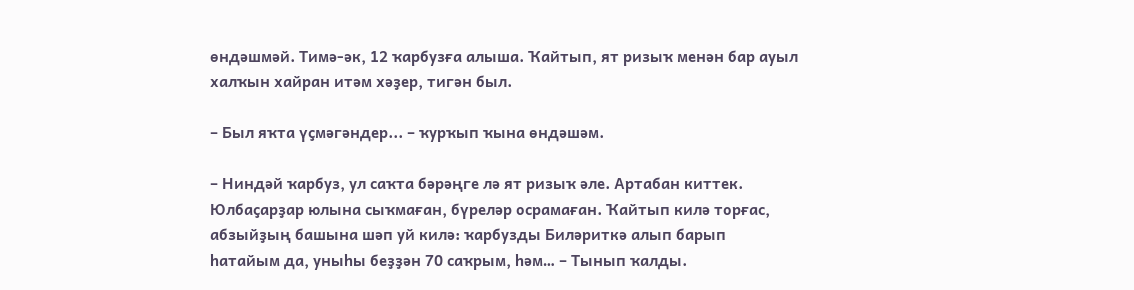өндәшмәй. Тимә-әк, 12 ҡарбузға алыша. Ҡайтып, ят ризыҡ менән бар ауыл халҡын хайран итәм хәҙер, тигән был.

– Был яҡта үҫмәгәндер... – ҡурҡып ҡына өндәшәм.

– Ниндәй ҡарбуз, ул саҡта бәрәңге лә ят ризыҡ әле. Артабан киттек. Юлбаҫарҙар юлына сыҡмаған, бүреләр осрамаған. Ҡайтып килә торғас, абзыйҙың башына шәп уй килә: ҡарбузды Биләриткә алып барып һатайым да, уныһы беҙҙән 70 саҡрым, һәм… – Тынып ҡалды.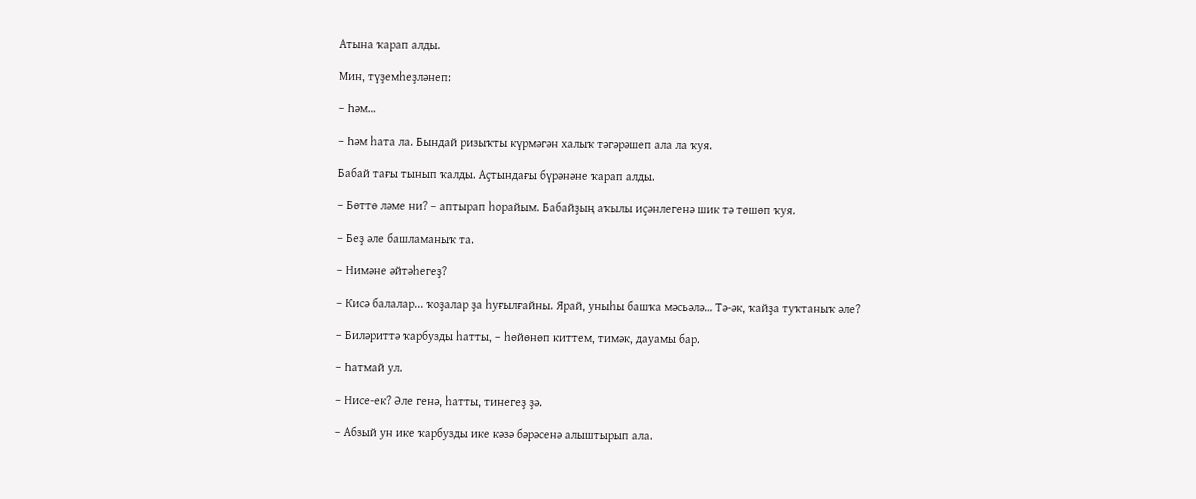Атына ҡарап алды.

Мин, түҙемһеҙләнеп:

– Һәм…

– Һәм һата ла. Бындай ризыҡты күрмәгән халыҡ тәгәрәшеп ала ла ҡуя.

Бабай тағы тынып ҡалды. Аҫтындағы бүрәнәне ҡарап алды.

– Бөттө ләме ни? – аптырап һорайым. Бабайҙың аҡылы иҫәнлегенә шик тә төшөп ҡуя.

– Беҙ әле башламаныҡ та.

– Нимәне әйтәһегеҙ?

– Кисә балалар... ҡоҙалар ҙа һуғылғайны. Ярай, уныһы башҡа мәсьәлә… Тә-әк, ҡайҙа туҡтаныҡ әле?

– Биләриттә ҡарбузды һатты, – һөйөнөп киттем, тимәк, дауамы бар.

– Һатмай ул.

– Нисе-ек? Әле генә, һатты, тинегеҙ ҙә.

– Абзый ун ике ҡарбузды ике кәзә бәрәсенә алыштырып ала.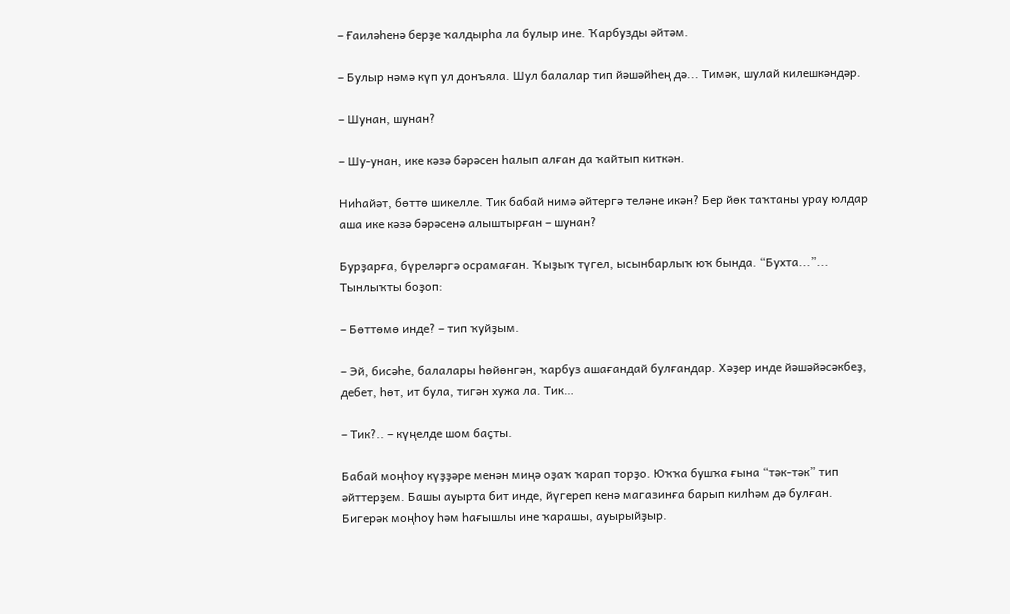– Ғаиләһенә берҙе ҡалдырһа ла булыр ине. Ҡарбузды әйтәм.

– Булыр нәмә күп ул донъяла. Шул балалар тип йәшәйһең дә... Тимәк, шулай килешкәндәр.

– Шунан, шунан?

– Шу-унан, ике кәзә бәрәсен һалып алған да ҡайтып киткән.

Ниһайәт, бөттө шикелле. Тик бабай нимә әйтергә теләне икән? Бер йөк таҡтаны урау юлдар аша ике кәзә бәрәсенә алыштырған – шунан?

Бурҙарға, бүреләргә осрамаған. Ҡыҙыҡ түгел, ысынбарлыҡ юҡ бында. “Бухта...”... Тынлыҡты боҙоп:

– Бөттөмө инде? – тип ҡуйҙым.

– Эй, бисәһе, балалары һөйөнгән, ҡарбуз ашағандай булғандар. Хәҙер инде йәшәйәсәкбеҙ, дебет, һөт, ит була, тигән хужа ла. Тик…

– Тик?.. – күңелде шом баҫты.

Бабай моңһоу күҙҙәре менән миңә оҙаҡ ҡарап торҙо. Юҡҡа бушҡа ғына “тәк-тәк” тип әйттерҙем. Башы ауырта бит инде, йүгереп кенә магазинға барып килһәм дә булған. Бигерәк моңһоу һәм һағышлы ине ҡарашы, ауырыйҙыр.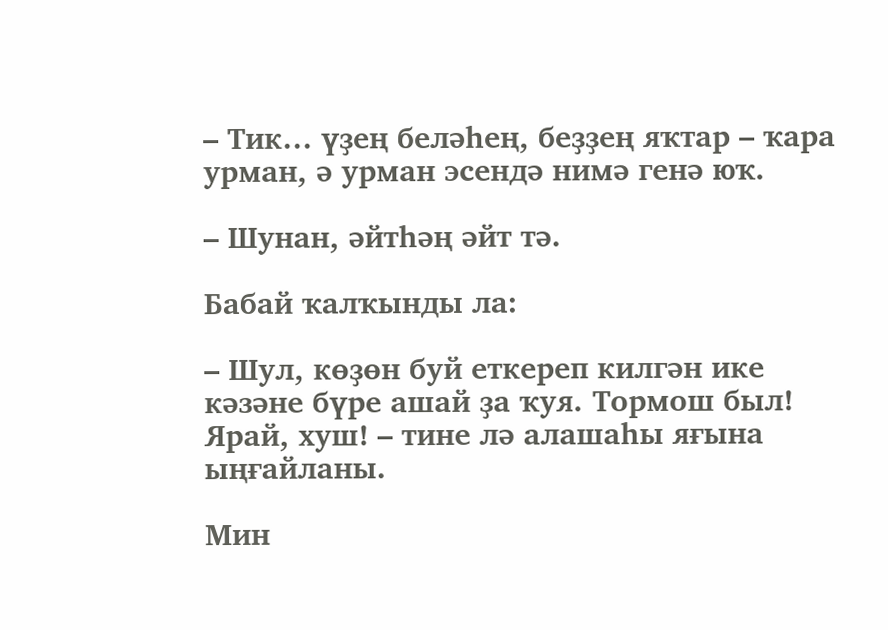– Тик… үҙең беләһең, беҙҙең яҡтар – ҡара урман, ә урман эсендә нимә генә юҡ.

– Шунан, әйтһәң әйт тә.

Бабай ҡалҡынды ла:

– Шул, көҙөн буй еткереп килгән ике кәзәне бүре ашай ҙа ҡуя. Тормош был! Ярай, хуш! – тине лә алашаһы яғына ыңғайланы.

Мин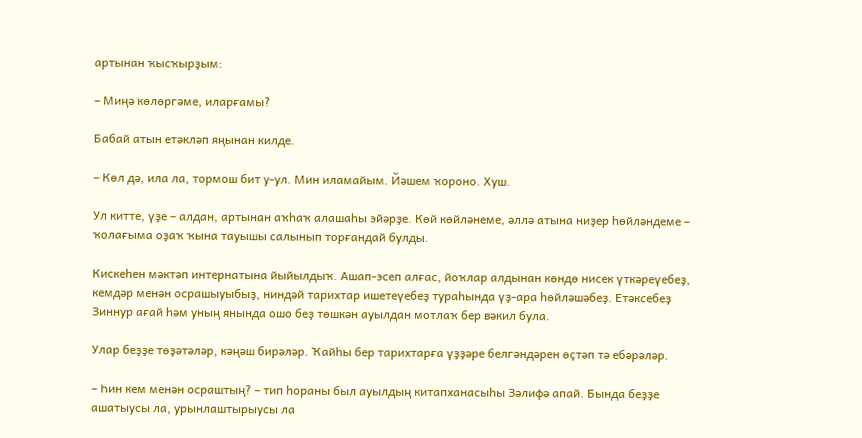артынан ҡысҡырҙым:

– Миңә көлөргәме, иларғамы?

Бабай атын етәкләп яңынан килде.

– Көл дә, ила ла, тормош бит у-ул. Мин иламайым. Йәшем ҡороно. Хуш.

Ул китте, үҙе – алдан, артынан аҡһаҡ алашаһы эйәрҙе. Көй көйләнеме, әллә атына ниҙер һөйләндеме – ҡолағыма оҙаҡ ҡына тауышы салынып торғандай булды.

Кискеһен мәктәп интернатына йыйылдыҡ. Ашап-эсеп алғас, йоҡлар алдынан көндө нисек үткәреүебеҙ, кемдәр менән осрашыуыбыҙ, ниндәй тарихтар ишетеүебеҙ тураһында үҙ-ара һөйләшәбеҙ. Етәксебеҙ Зиннур ағай һәм уның янында ошо беҙ төшкән ауылдан мотлаҡ бер вәкил була.

Улар беҙҙе төҙәтәләр, кәңәш бирәләр. Ҡайһы бер тарихтарға үҙҙәре белгәндәрен өҫтәп тә ебәрәләр.

– Һин кем менән осраштың? – тип һораны был ауылдың китапханасыһы Зәлифә апай. Бында беҙҙе ашатыусы ла, урынлаштырыусы ла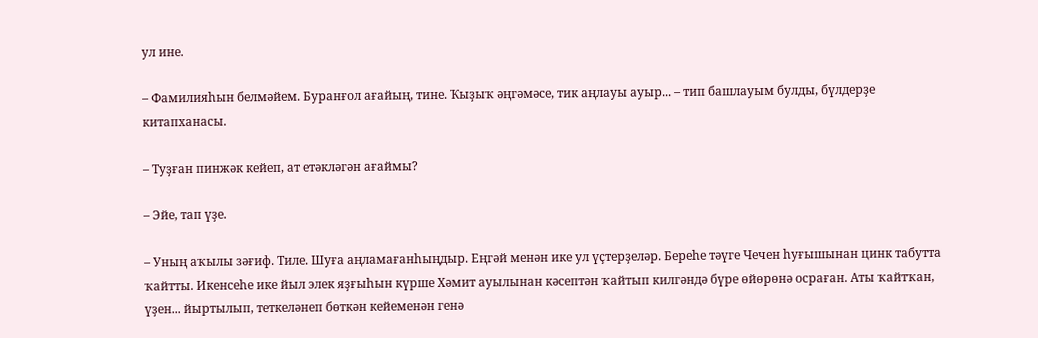ул ине.

– Фамилияһын белмәйем. Буранғол ағайың, тине. Ҡыҙыҡ әңгәмәсе, тик аңлауы ауыр... – тип башлауым булды, бүлдерҙе китапханасы.

– Туҙған пинжәк кейеп, ат етәкләгән ағаймы?

– Эйе, тап үҙе.

– Уның аҡылы зәғиф. Тиле. Шуға аңламағанһыңдыр. Еңгәй менән ике ул үҫтерҙеләр. Береһе тәүге Чечен һуғышынан цинк табутта ҡайтты. Икенсеһе ике йыл элек яҙғыһын күрше Хәмит ауылынан кәсептән ҡайтып килгәндә бүре өйөрөнә осраған. Аты ҡайтҡан, үҙен... йыртылып, теткеләнеп бөткән кейеменән генә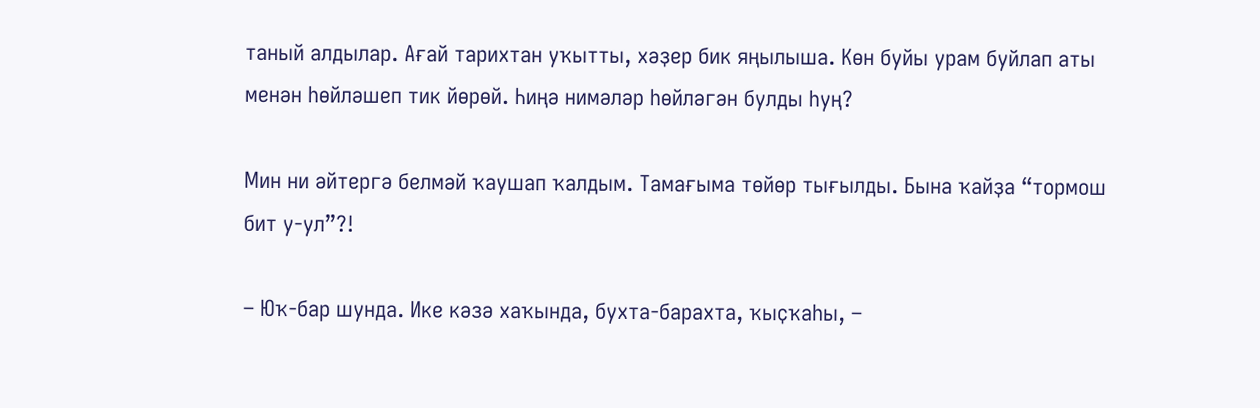таный алдылар. Ағай тарихтан уҡытты, хәҙер бик яңылыша. Көн буйы урам буйлап аты менән һөйләшеп тик йөрөй. Һиңә нимәләр һөйләгән булды һуң?

Мин ни әйтергә белмәй ҡаушап ҡалдым. Тамағыма төйөр тығылды. Бына ҡайҙа “тормош бит у-ул”?!

– Юҡ-бар шунда. Ике кәзә хаҡында, бухта-барахта, ҡыҫҡаһы, –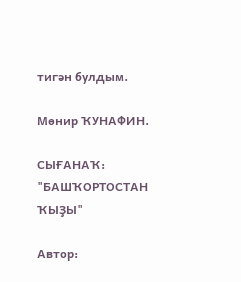тигән булдым.

Мөнир ҠУНАФИН.

СЫҒАНАҠ: "БАШҠОРТОСТАН ҠЫҘЫ"

Автор: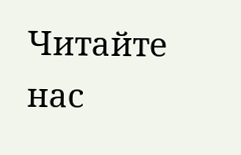Читайте нас